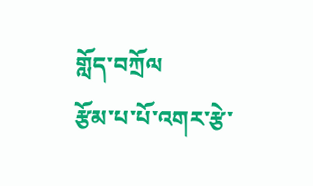གློད་བཀྲོལ
རྩོམ་པ་པོ་འགར་རྩེ་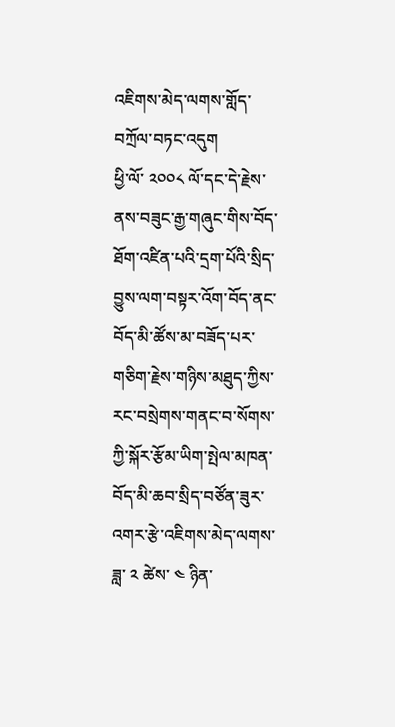འཇིགས་མེད་ལགས་གློད་བཀྲོལ་བཏང་འདུག
ཕྱི་ལོ་ ༢༠༠༨ ལོ་དང་དེ་རྗེས་ནས་བཟུང་རྒྱ་གཞུང་གིས་བོད་ཐོག་འཛིན་པའི་དྲག་པོའི་སྲིད་བྱུས་ལག་བསྟར་འོག་བོད་ནང་བོད་མི་ཚོས་མ་བཟོད་པར་གཅིག་རྗེས་གཉིས་མཐུད་ཀྱིས་རང་བསྲེགས་གནང་བ་སོགས་ཀྱི་སྐོར་རྩོམ་ཡིག་སྤེལ་མཁན་བོད་མི་ཆབ་སྲིད་བཙོན་ཟུར་འགར་རྩེ་འཇིགས་མེད་ལགས་ཟླ་ ༢ ཚེས་ ༤ ཉིན་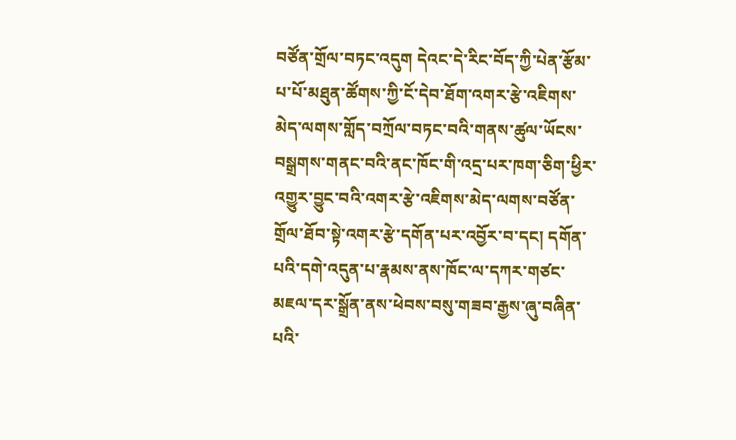བཙོན་གྲོལ་བཏང་འདུག དེའང་དེ་རིང་བོད་ཀྱི་པེན་རྩོམ་པ་པོ་མཐུན་ཚོགས་ཀྱི་ངོ་དེབ་ཐོག་འགར་རྩེ་འཇིགས་མེད་ལགས་གློད་བཀྲོལ་བཏང་བའི་གནས་ཚུལ་ཡོངས་བསྒྲགས་གནང་བའི་ནང་ཁོང་གི་འདྲ་པར་ཁག་ཅིག་ཕྱིར་འགྱུར་བྱུང་བའི་འགར་རྩེ་འཇིགས་མེད་ལགས་བཙོན་གྲོལ་ཐོབ་སྟེ་འགར་རྩེ་དགོན་པར་འབྱོར་བ་དང། དགོན་པའི་དགེ་འདུན་པ་རྣམས་ནས་ཁོང་ལ་དཀར་གཙང་མཇལ་དར་སྒྲོན་ནས་ཕེབས་བསུ་གཟབ་རྒྱས་ཞུ་བཞིན་པའི་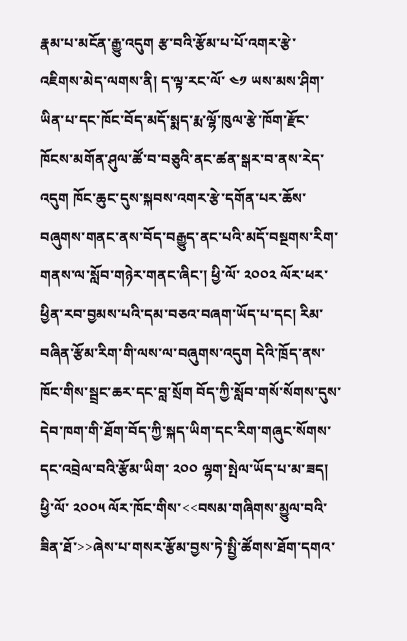རྣམ་པ་མངོན་རྒྱུ་འདུག རྩ་བའི་རྩོམ་པ་པོ་འགར་རྩེ་འཇིགས་མེད་ལགས་ནི། ད་ལྟ་རང་ལོ་ ༤༡ ཡས་མས་ཤིག་ཡིན་པ་དང་ཁོང་བོད་མདོ་སྨད་རྨ་ལྷོ་ཁུལ་རྩེ་ཁོག་རྫོང་ཁོངས་མགོན་ཤུལ་ཚོ་བ་བཅུའི་ནང་ཚན་སྒར་བ་ནས་རེད་འདུག ཁོང་ཆུང་དུས་སྐབས་འགར་རྩེ་དགོན་པར་ཆོས་བཞུགས་གནང་ནས་བོད་བརྒྱུད་ནང་པའི་མདོ་བསྔགས་རིག་གནས་ལ་སློབ་གཉེར་གནང་ཞིང་། ཕྱི་ལོ་ ༢༠༠༢ ལོར་ཕར་ཕྱིན་རབ་བྱམས་པའི་དམ་བཅའ་བཞག་ཡོད་པ་དང། རིམ་བཞིན་རྩོམ་རིག་གི་ལས་ལ་བཞུགས་འདུག དེའི་ཁྲོད་ནས་ཁོང་གིས་སྦྲང་ཆར་དང་བླ་སྲོག བོད་ཀྱི་སློབ་གསོ་སོགས་དུས་དེབ་ཁག་གི་ཐོག་བོད་ཀྱི་སྐད་ཡིག་དང་རིག་གཞུང་སོགས་དང་འབྲེལ་བའི་རྩོམ་ཡིག་ ༢༠༠ ལྷག་སྤེལ་ཡོད་པ་མ་ཟད། ཕྱི་ལོ་ ༢༠༠༥ ལོར་ཁོང་གིས་<<བསམ་གཞིགས་མྱུལ་བའི་ཟིན་ཐོ་>>ཞེས་པ་གསར་རྩོམ་བྱས་ཏེ་སྤྱི་ཚོགས་ཐོག་དགའ་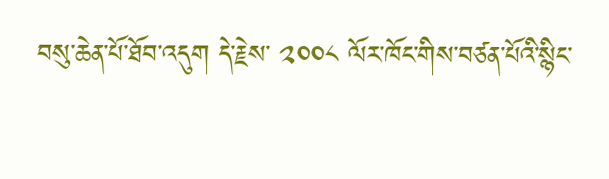བསུ་ཆེན་པོ་ཐོབ་འདུག དེ་རྗེས་ ༢༠༠༨ ལོར་ཁོང་གིས་བཙན་པོའི་སྙིང་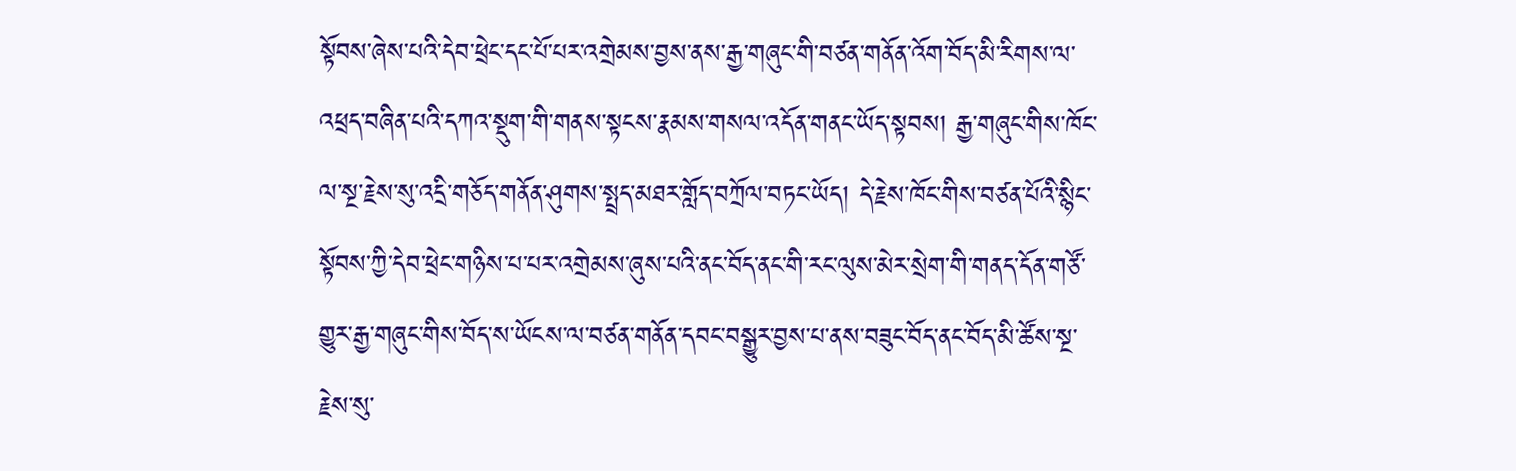སྟོབས་ཞེས་པའི་དེབ་ཕྲེང་དང་པོ་པར་འགྲེམས་བྱས་ནས་རྒྱ་གཞུང་གི་བཙན་གནོན་འོག་བོད་མི་རིགས་ལ་འཕྲད་བཞིན་པའི་དཀའ་སྡུག་གི་གནས་སྟངས་རྣམས་གསལ་འདོན་གནང་ཡོད་སྟབས། རྒྱ་གཞུང་གིས་ཁོང་ལ་སྔ་རྗེས་སུ་འདྲི་གཅོད་གནོན་ཤུགས་སྤྲད་མཐར་གློད་བཀྲོལ་བཏང་ཡོད། དེ་རྗེས་ཁོང་གིས་བཙན་པོའི་སྙིང་སྟོབས་ཀྱི་དེབ་ཕྲེང་གཉིས་པ་པར་འགྲེམས་ཞུས་པའི་ནང་བོད་ནང་གི་རང་ལུས་མེར་སྲེག་གི་གནད་དོན་གཙོ་གྱུར་རྒྱ་གཞུང་གིས་བོད་ས་ཡོངས་ལ་བཙན་གནོན་དབང་བསྒྱུར་བྱས་པ་ནས་བཟུང་བོད་ནང་བོད་མི་ཚོས་སྔ་རྗེས་སུ་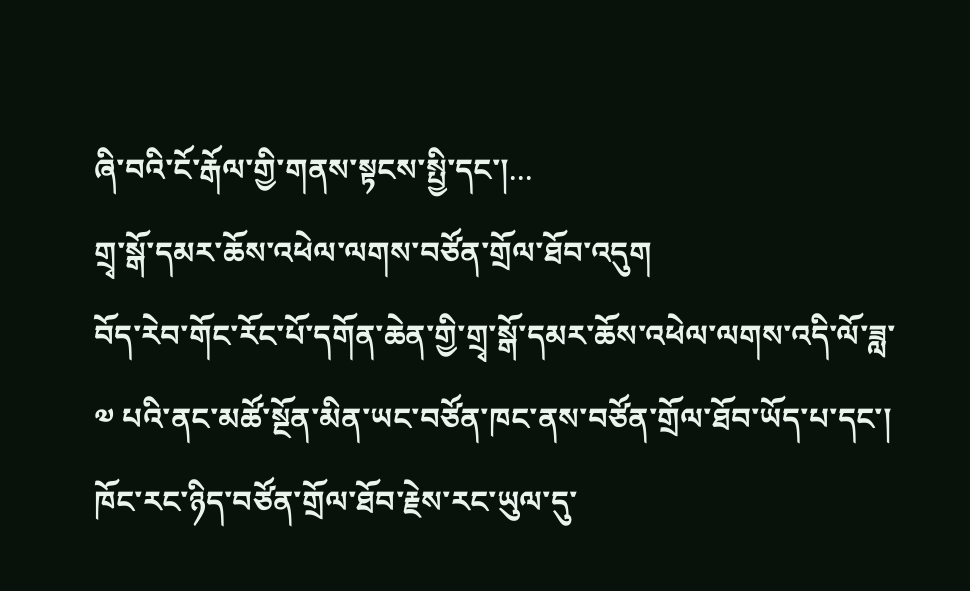ཞི་བའི་ངོ་རྒོལ་གྱི་གནས་སྟངས་སྤྱི་དང་།...
གྲྭ་སྒོ་དམར་ཆོས་འཕེལ་ལགས་བཙོན་གྲོལ་ཐོབ་འདུག
བོད་རེབ་གོང་རོང་པོ་དགོན་ཆེན་གྱི་གྲྭ་སྒོ་དམར་ཆོས་འཕེལ་ལགས་འདི་ལོ་ཟླ་ ༧ པའི་ནང་མཚོ་སྔོན་མིན་ཡང་བཙོན་ཁང་ནས་བཙོན་གྲོལ་ཐོབ་ཡོད་པ་དང་། ཁོང་རང་ཉིད་བཙོན་གྲོལ་ཐོབ་རྗེས་རང་ཡུལ་དུ་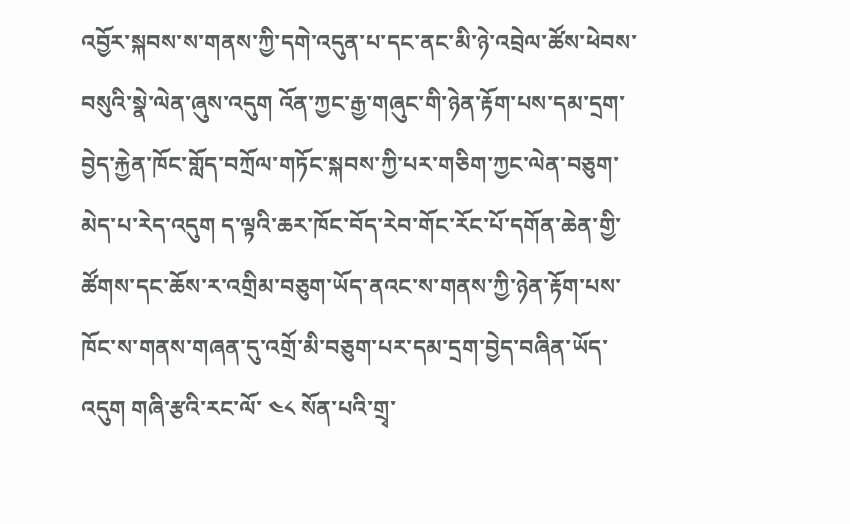འབྱོར་སྐབས་ས་གནས་ཀྱི་དགེ་འདུན་པ་དང་ནང་མི་ཉེ་འབྲེལ་ཚོས་ཕེབས་བསུའི་སྣེ་ལེན་ཞུས་འདུག འོན་ཀྱང་རྒྱ་གཞུང་གི་ཉེན་རྟོག་པས་དམ་དྲག་བྱེད་རྐྱེན་ཁོང་གློད་བཀྲོལ་གཏོང་སྐབས་ཀྱི་པར་གཅིག་ཀྱང་ལེན་བཅུག་མེད་པ་རེད་འདུག ད་ལྟའི་ཆར་ཁོང་བོད་རེབ་གོང་རོང་པོ་དགོན་ཆེན་གྱི་ཚོགས་དང་ཆོས་ར་འགྲིམ་བཅུག་ཡོད་ནའང་ས་གནས་ཀྱི་ཉེན་རྟོག་པས་ཁོང་ས་གནས་གཞན་དུ་འགྲོ་མི་བཅུག་པར་དམ་དྲག་བྱེད་བཞིན་ཡོད་འདུག གཞི་རྩའི་རང་ལོ་ ༤༨ སོན་པའི་གྲྭ་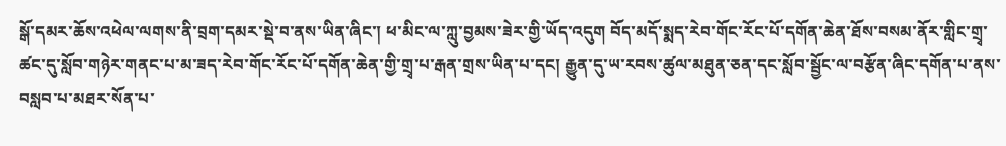སྒོ་དམར་ཆོས་འཕེལ་ལགས་ནི་བྲག་དམར་སྡེ་བ་ནས་ཡིན་ཞིང་། ཕ་མིང་ལ་ཀླུ་བྱམས་ཟེར་གྱི་ཡོད་འདུག བོད་མདོ་སྨད་རེབ་གོང་རོང་པོ་དགོན་ཆེན་ཐོས་བསམ་ནོར་གླིང་གྲྭ་ཚང་དུ་སློབ་གཉེར་གནང་པ་མ་ཟད་རེབ་གོང་རོང་པོ་དགོན་ཆེན་གྱི་གྲྭ་པ་རྒན་གྲས་ཡིན་པ་དང། རྒྱུན་དུ་ཡ་རབས་ཚུལ་མཐུན་ཅན་དང་སློབ་སྦྱོང་ལ་བརྩོན་ཞིང་དགོན་པ་ནས་བསླབ་པ་མཐར་སོན་པ་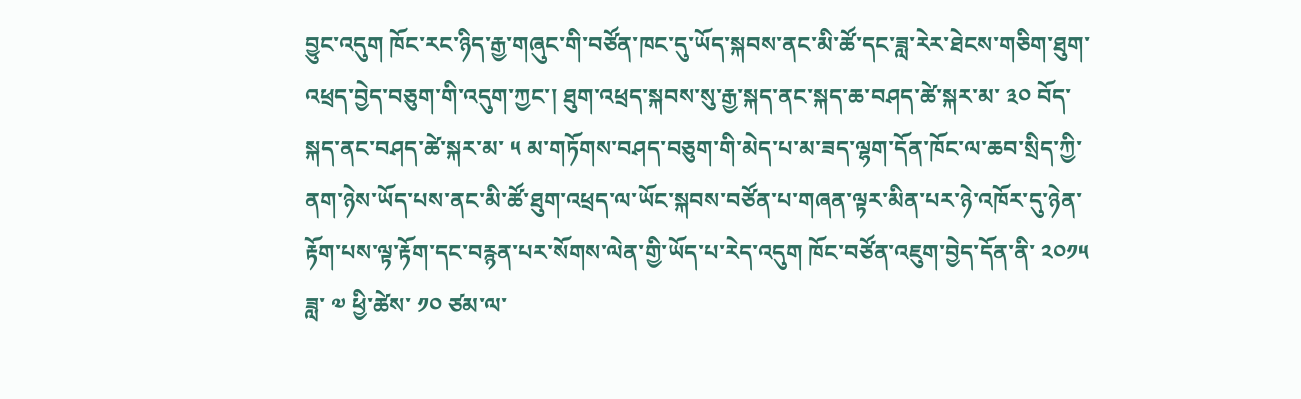བྱུང་འདུག ཁོང་རང་ཉིད་རྒྱ་གཞུང་གི་བཙོན་ཁང་དུ་ཡོད་སྐབས་ནང་མི་ཚོ་དང་ཟླ་རེར་ཐེངས་གཅིག་ཐུག་འཕྲད་བྱེད་བཅུག་གི་འདུག་ཀྱང་། ཐུག་འཕྲད་སྐབས་སུ་རྒྱ་སྐད་ནང་སྐད་ཆ་བཤད་ཚེ་སྐར་མ་ ༣༠ བོད་སྐད་ནང་བཤད་ཚེ་སྐར་མ་ ༥ མ་གཏོགས་བཤད་བཅུག་གི་མེད་པ་མ་ཟད་ལྷག་དོན་ཁོང་ལ་ཆབ་སྲིད་ཀྱི་ནག་ཉེས་ཡོད་པས་ནང་མི་ཚོ་ཐུག་འཕྲད་ལ་ཡོང་སྐབས་བཙོན་པ་གཞན་ལྟར་མིན་པར་ཉེ་འཁོར་དུ་ཉེན་རྟོག་པས་ལྟ་རྟོག་དང་བརྙན་པར་སོགས་ལེན་གྱི་ཡོད་པ་རེད་འདུག ཁོང་བཙོན་འཇུག་བྱེད་དོན་ནི་ ༢༠༡༥ ཟླ་ ༧ ཕྱི་ཚེས་ ༡༠ ཙམ་ལ་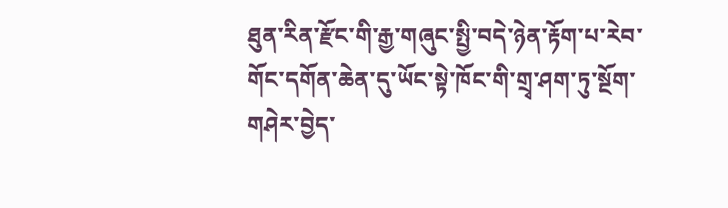ཐུན་རིན་རྫོང་གི་རྒྱ་གཞུང་སྤྱི་བདེ་ཉེན་རྟོག་པ་རེབ་གོང་དགོན་ཆེན་དུ་ཡོང་སྟེ་ཁོང་གི་གྲྭ་ཤག་ཏུ་སྔོག་གཤེར་བྱེད་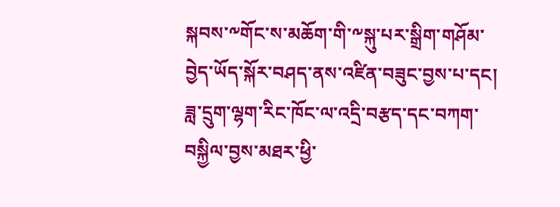སྐབས་༸གོང་ས་མཆོག་གི་༸སྐུ་པར་སྒྲིག་གཤོམ་བྱེད་ཡོད་སྐོར་བཤད་ནས་འཛིན་བཟུང་བྱས་པ་དང། ཟླ་དྲུག་ལྷག་རིང་ཁོང་ལ་འདྲི་བརྩད་དང་བཀག་བསྐྱིལ་བྱས་མཐར་ཕྱི་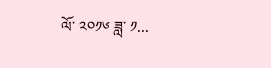ལོ་ ༢༠༡༦ ཟླ་ ༡...